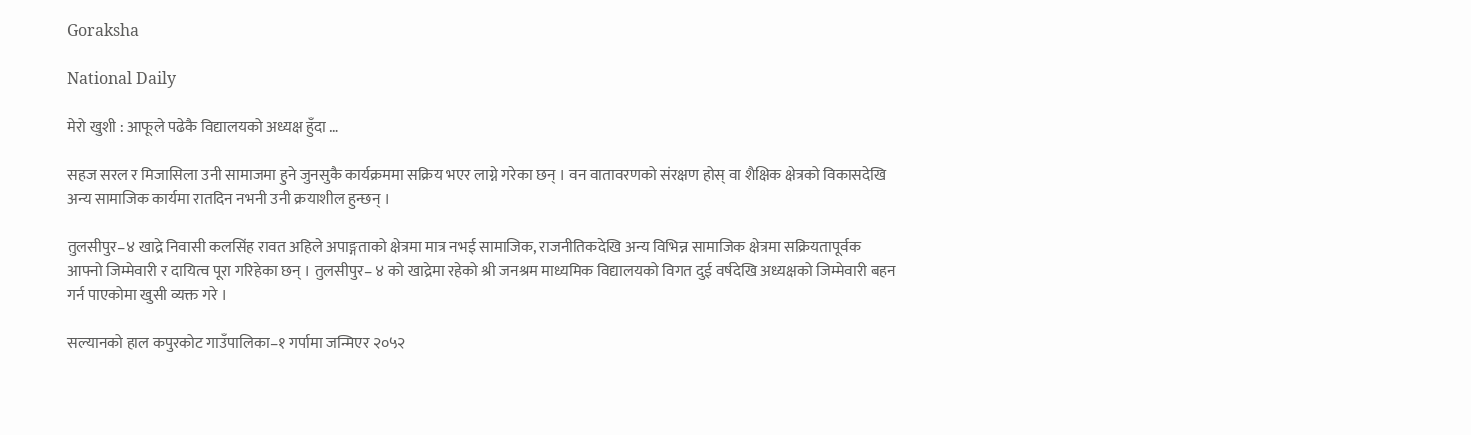Goraksha

National Daily

मेरो खुशी : आफूले पढेकै विद्यालयको अध्यक्ष हुँदा …

सहज सरल र मिजासिला उनी सामाजमा हुने जुनसुकै कार्यक्रममा सक्रिय भएर लाग्ने गरेका छन् । वन वातावरणको संरक्षण होस् वा शैक्षिक क्षेत्रको विकासदेखि अन्य सामाजिक कार्यमा रातदिन नभनी उनी क्रयाशील हुन्छन् ।

तुलसीपुर–४ खाद्रे निवासी कलसिंह रावत अहिले अपाङ्गताको क्षेत्रमा मात्र नभई सामाजिक, राजनीतिकदेखि अन्य विभिन्न सामाजिक क्षेत्रमा सक्रियतापूर्वक आफ्नो जिम्मेवारी र दायित्व पूरा गरिहेका छन् । तुलसीपुर– ४ को खाद्रेमा रहेको श्री जनश्रम माध्यमिक विद्यालयको विगत दुई वर्षदेखि अध्यक्षको जिम्मेवारी बहन गर्न पाएकोमा खुसी व्यक्त गरे ।

सल्यानको हाल कपुरकोट गाउँपालिका–१ गर्पामा जन्मिएर २०५२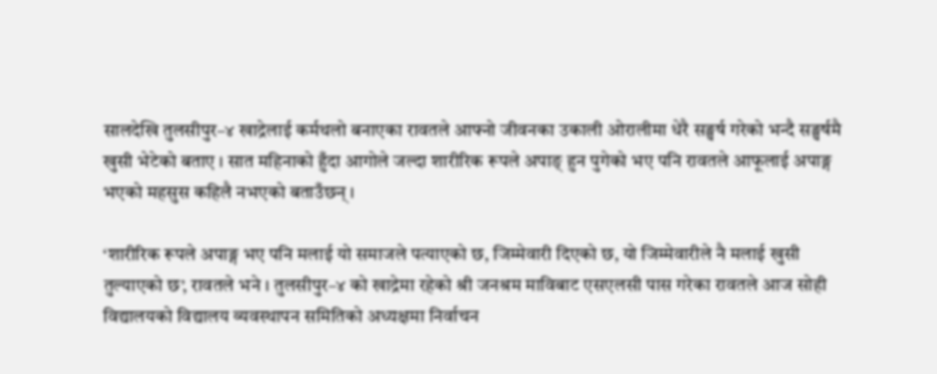सालदेखि तुलसीपुर–४ खाद्रेलाई कर्मथलो बनाएका रावतले आफ्नो जीवनका उकाली ओरालीमा धेरै सङ्घर्ष गरेको भन्दै सङ्घर्षमै खुसी भेटेको बताए । सात महिनाको हुँदा आगोले जल्दा शारीरिक रूपले अपाङ् हुन पुगेको भए पनि रावतले आफूलाई अपाङ्ग भएको महसुस कहिलै नभएको बताउँछन् ।

‘शारीरिक रूपले अपाङ्ग भए पनि मलाई यो समाजले पत्याएको छ, जिम्मेवारी दिएको छ, यो जिम्मेवारीले नै मलाई खुसी तुल्याएको छ’, रावतले भने । तुलसीपुर–४ को खाद्रेमा रहेको श्री जनश्रम माविबाट एसएलसी पास गरेका रावतले आज सोही विद्यालयको विद्यालय व्यवस्थापन समितिको अध्यक्षमा निर्वाचन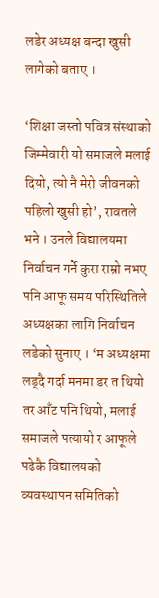लडेर अध्यक्ष बन्दा खुसी लागेको बताए ।

‘शिक्षा जस्तो पवित्र संस्थाको जिम्मेवारी यो समाजले मलाई दियो, त्यो नै मेरो जीवनको पहिलो खुसी हो’, रावतले भने । उनले विद्यालयमा निर्वाचन गर्ने कुरा राम्रो नभए पनि आफू समय परिस्थितिले अध्यक्षका लागि निर्वाचन लडेको सुनाए । ‘म अध्यक्षमा लड्दै गर्दा मनमा डर त थियो तर आँट पनि थियो, मलाई समाजले पत्यायो र आफूले पढेकै विद्यालयको व्यवस्थापन समितिको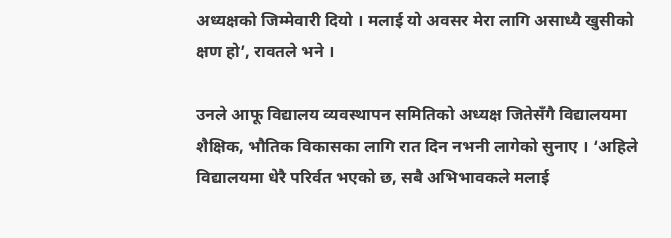अध्यक्षको जिम्मेवारी दियो । मलाई यो अवसर मेरा लागि असाध्यै खुसीको क्षण हो’, रावतले भने ।

उनले आफू विद्यालय व्यवस्थापन समितिको अध्यक्ष जितेसँगै विद्यालयमा शैक्षिक, भौतिक विकासका लागि रात दिन नभनी लागेको सुनाए । ‘अहिले विद्यालयमा धेरै परिर्वत भएको छ, सबै अभिभावकले मलाई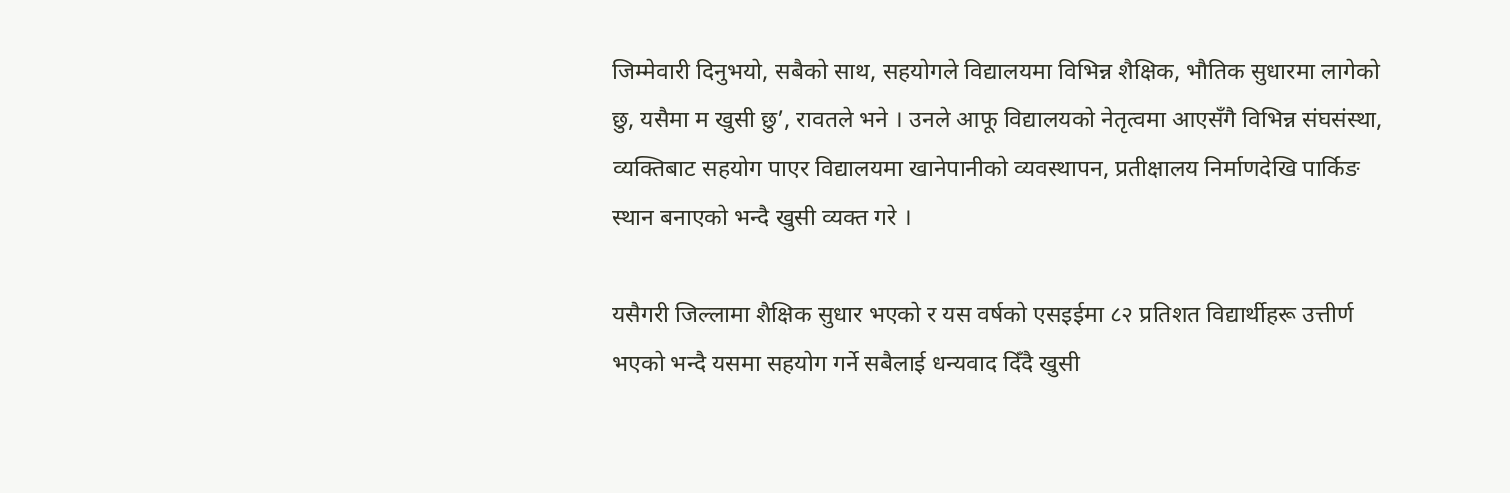जिम्मेवारी दिनुभयो, सबैको साथ, सहयोगले विद्यालयमा विभिन्न शैक्षिक, भौतिक सुधारमा लागेको छु, यसैमा म खुसी छु’, रावतले भने । उनले आफू विद्यालयको नेतृत्वमा आएसँगै विभिन्न संघसंस्था, व्यक्तिबाट सहयोग पाएर विद्यालयमा खानेपानीको व्यवस्थापन, प्रतीक्षालय निर्माणदेखि पार्किङ स्थान बनाएको भन्दै खुसी व्यक्त गरे ।

यसैगरी जिल्लामा शैक्षिक सुधार भएको र यस वर्षको एसइईमा ८२ प्रतिशत विद्यार्थीहरू उत्तीर्ण भएको भन्दै यसमा सहयोग गर्ने सबैलाई धन्यवाद दिँदै खुसी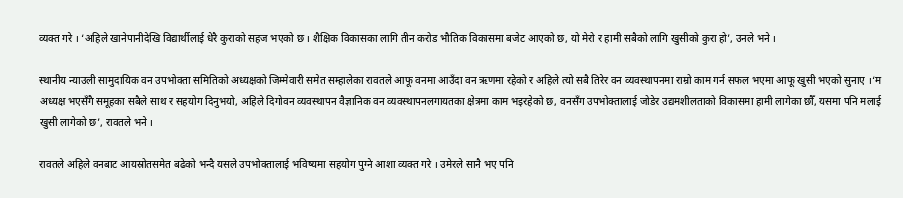व्यक्त गरे । ‘अहिले खानेपानीदेखि विद्यार्थीलाई धेरै कुराको सहज भएको छ । शैक्षिक विकासका लागि तीन करोड भौतिक विकासमा बजेट आएको छ, यो मेरो र हामी सबैको लागि खुसीको कुरा हो’, उनले भने ।

स्थानीय न्याउली सामुदायिक वन उपभोक्ता समितिको अध्यक्षको जिम्मेवारी समेत सम्हालेका रावतले आफू वनमा आउँदा वन ऋणमा रहेको र अहिले त्यो सबै तिरेर वन व्यवस्थापनमा राम्रो काम गर्न सफल भएमा आफू खुसी भएको सुनाए ।‘म अध्यक्ष भएसँगै समूहका सबैले साथ र सहयोग दिनुभयो, अहिले दिगोवन व्यवस्थापन वैज्ञानिक वन व्यवस्थापनलगायतका क्षेत्रमा काम भइरहेको छ, वनसँग उपभोक्तालाई जोडेर उद्यमशीलताको विकासमा हामी लागेका छौँ, यसमा पनि मलाई खुसी लागेको छ’, रावतले भने ।

रावतले अहिले वनबाट आयस्रोतसमेत बढेको भन्दै यसले उपभोक्तालाई भविष्यमा सहयोग पुग्ने आशा व्यक्त गरे । उमेरले सानै भए पनि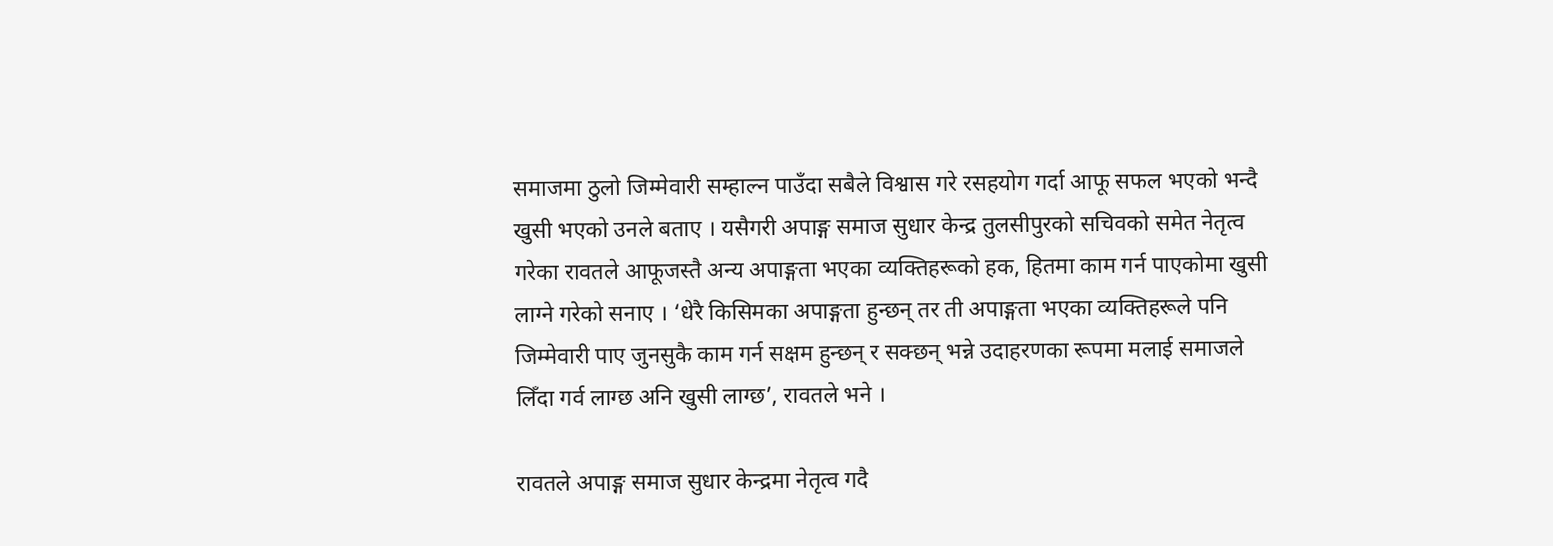समाजमा ठुलो जिम्मेवारी सम्हाल्न पाउँदा सबैले विश्वास गरे रसहयोग गर्दा आफू सफल भएको भन्दै खुसी भएको उनले बताए । यसैगरी अपाङ्ग समाज सुधार केन्द्र तुलसीपुरको सचिवको समेत नेतृत्व गरेका रावतले आफूजस्तै अन्य अपाङ्गता भएका व्यक्तिहरूको हक, हितमा काम गर्न पाएकोमा खुसी लाग्ने गरेको सनाए । ‘धेरै किसिमका अपाङ्गता हुन्छन् तर ती अपाङ्गता भएका व्यक्तिहरूले पनि जिम्मेवारी पाए जुनसुकै काम गर्न सक्षम हुन्छन् र सक्छन् भन्ने उदाहरणका रूपमा मलाई समाजले लिँदा गर्व लाग्छ अनि खुसी लाग्छ’, रावतले भने ।

रावतले अपाङ्ग समाज सुधार केन्द्रमा नेतृत्व गदै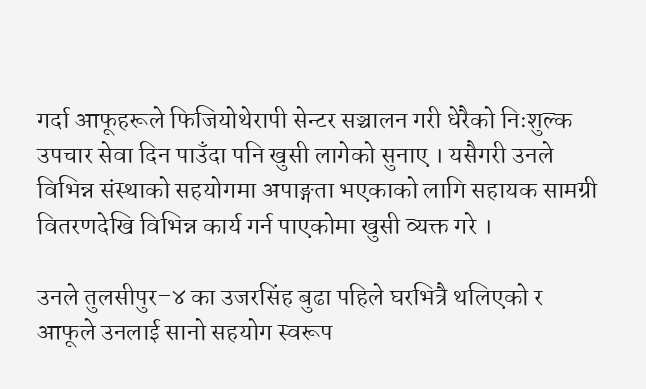गर्दा आफूहरूले फिजियोथेरापी सेन्टर सञ्चालन गरी धेरैको निःशुल्क उपचार सेवा दिन पाउँदा पनि खुसी लागेको सुनाए । यसैगरी उनले विभिन्न संस्थाको सहयोगमा अपाङ्गता भएकाको लागि सहायक सामग्री वितरणदेखि विभिन्न कार्य गर्न पाएकोमा खुसी व्यक्त गरे ।

उनले तुलसीपुर–४ का उजरसिंह बुढा पहिले घरभित्रै थलिएको र आफूले उनलाई सानो सहयोग स्वरूप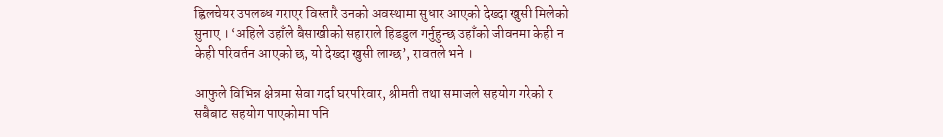ह्विलचेयर उपलब्ध गराएर विस्तारै उनको अवस्थामा सुधार आएको देख्दा खुसी मिलेको सुनाए । ‘अहिले उहाँले बैसाखीको सहाराले हिडडुल गर्नुहुन्छ उहाँको जीवनमा केही न केही परिवर्तन आएको छ, यो देख्दा खुसी लाग्छ’, रावतले भने ।

आफुले विभिन्न क्षेत्रमा सेवा गर्दा घरपरिवार, श्रीमती तथा समाजले सहयोग गरेको र सबैबाट सहयोग पाएकोमा पनि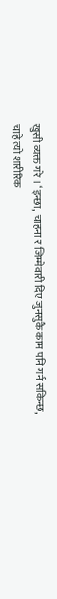खुसी व्यक्त गरे । ‘इन्छा, चाहना र जिम्मेवारी दिए जुनसुकै काम पनि गर्न सकिन्छ, चाहे त्यो शारीरिक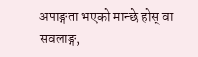अपाङ्गता भएको मान्छे होस् वा सवलाङ्ग,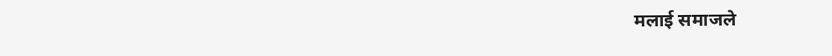मलाई समाजले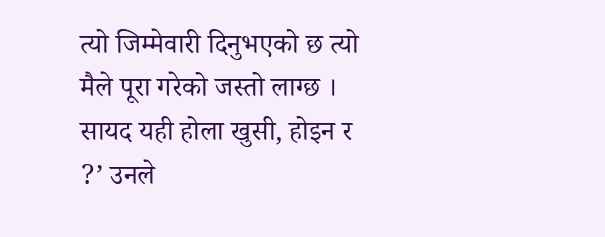त्यो जिम्मेवारी दिनुभएको छ त्यो मैले पूरा गरेको जस्तो लाग्छ । सायद यही होला खुसी, होइन र ?’ उनले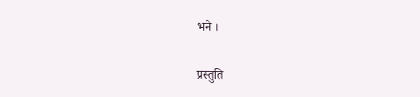भने ।

प्रस्तुति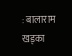: बालाराम खड्का